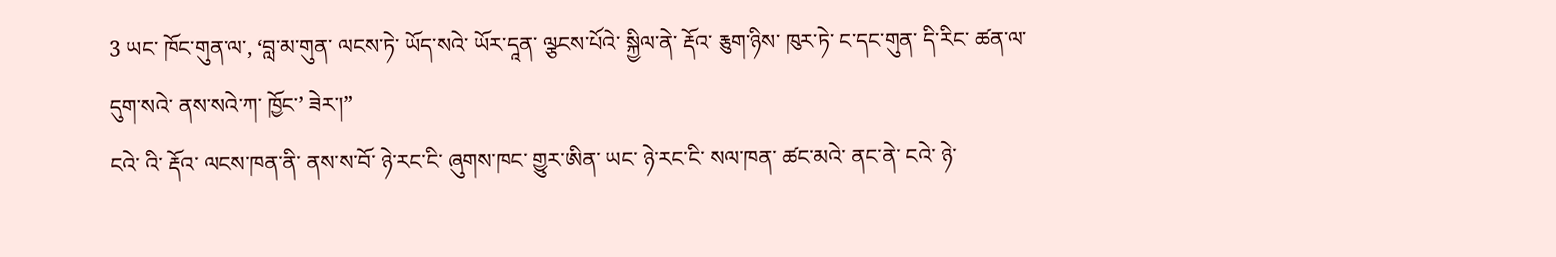3 ཡང་ ཁོང་གུན་ལ་, ‘བླ་མ་གུན་ ལངས་ཏེ་ ཡོད་སའེ་ ཡོར་དཱན་ ལྩངས་པོའེ་ སྐྱིལ་ནེ་ རྡོའ་ རྕུག་ཉིས་ ཁུར་ཏེ་ ང་དང་གུན་ དི་རིང་ ཚན་ལ་ དུག་སའེ་ ནས་སའེ་ཀ་ ཁྱོང་’ ཟེར་།”
ངའེ་ འི་ རྡོའ་ ལངས་ཁན་ནི་ ནས་ས་བོ་ ཉེ་རང་ངི་ ཞུགས་ཁང་ གྱུར་ཨིན་ ཡང་ ཉེ་རང་ངི་ སལ་ཁན་ ཚང་མའེ་ ནང་ནེ་ ངའེ་ ཉེ་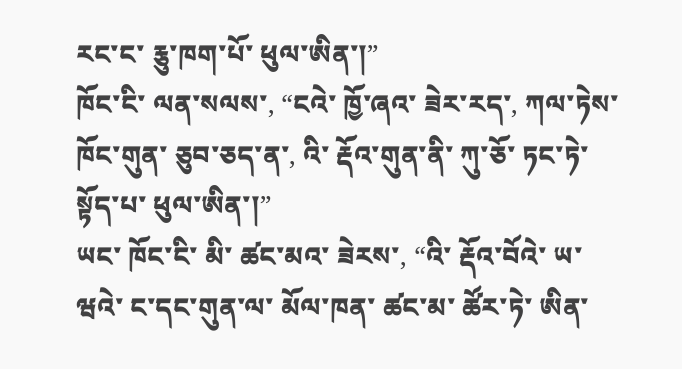རང་ང་ རྕུ་ཁག་པོ་ ཕུལ་ཨིན་།”
ཁོང་ངི་ ལན་སལས་, “ངའེ་ ཁྱོ་ཞའ་ ཟེར་རད་, ཀལ་ཏེས་ ཁོང་གུན་ ཅུབ་ཅད་ན་, འི་ རྡོའ་གུན་ནི་ ཀུ་ཅོ་ ཏང་ཏེ་ སྟོད་པ་ ཕུལ་ཨིན་།”
ཡང་ ཁོང་ངི་ མི་ ཚང་མའ་ ཟེརས་, “འི་ རྡོའ་བོའེ་ ཡ་ཝའེ་ ང་དང་གུན་ལ་ མོལ་ཁན་ ཚང་མ་ ཚོར་ཏེ་ ཨིན་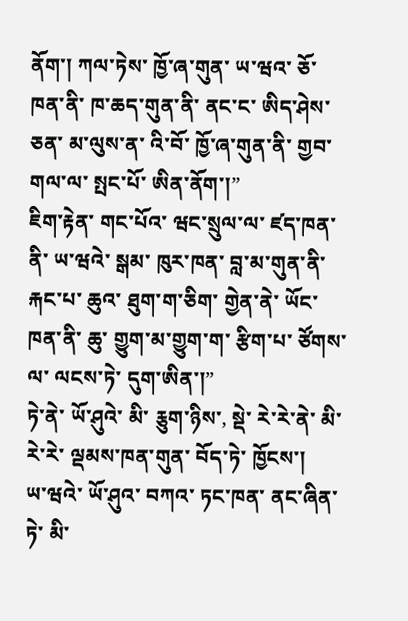ནོག་། ཀལ་ཏེས་ ཁྱོ་ཞ་གུན་ ཡ་ཝའ་ ཅོ་ཁན་ནི་ ཁ་ཆད་གུན་ནི་ ནང་ང་ ཨིད་ཤེས་ཅན་ མ་ལུས་ན་ འི་བོ་ ཁྱོ་ཞ་གུན་ནི་ གྱབ་གལ་ལ་ སྤང་པོ་ ཨིན་ནོག་།”
ཇིག་རྟེན་ གང་པོའ་ ཝང་སྲུལ་ལ་ ཛད་ཁན་ནི་ ཡ་ཝའེ་ སྒམ་ ཁུར་ཁན་ བླ་མ་གུན་ནི་ རྐང་པ་ ཆུའ་ ཐུག་ག་ཅིག་ གྱེན་ནེ་ ཡོང་ཁན་ནི་ ཆུ་ གྱུག་མ་གྱུག་ག་ རྩིག་པ་ ཙོགས་ལ་ ལངས་ཏེ་ དུག་ཨིན་།”
ཏེ་ནེ་ ཡོ་ཤུའེ་ མི་ རྕུག་ཉིས་, སྡེ་ རེ་རེ་ནེ་ མི་ རེ་རེ་ ལྡམས་ཁན་གུན་ བོད་ཏེ་ ཁྱོངས་།
ཡ་ཝའེ་ ཡོ་ཤུའ་ བཀའ་ ཏང་ཁན་ ནང་ཞིན་ ཏེ་ མི་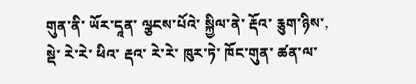གུན་ནི་ ཡོར་དཱན་ ལྩངས་པོའེ་ སྐྱིལ་ནེ་ རྡོའ་ རྕུག་ཉིས་, སྡེ་ རེ་རེ་ ཕིའ་ རྡའ་ རེ་རེ་ ཁུར་ཏེ་ ཁོང་གུན་ ཚན་ལ་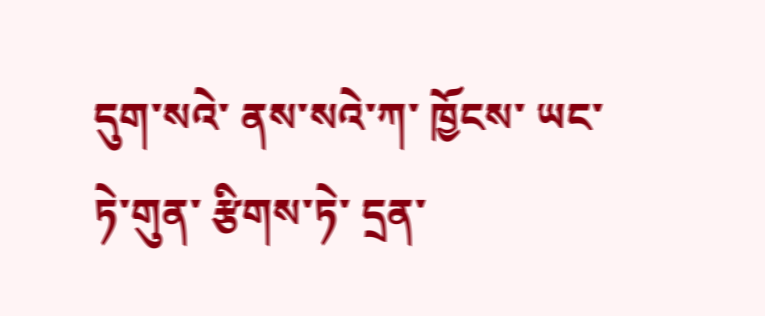དུག་སའེ་ ནས་སའེ་ཀ་ ཁྱོངས་ ཡང་ ཏེ་གུན་ རྩིགས་ཏེ་ དྲན་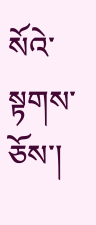སོའེ་ སྟགས་ ཅོས་།